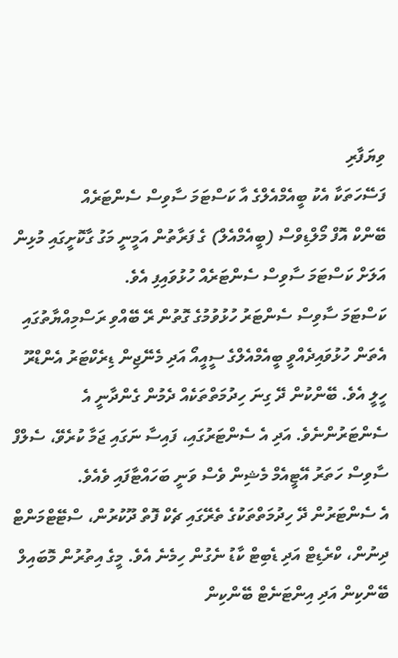ވިޔަފާރި
ފަސޭހަތަކާ އެކު ބީއެމްއެލްގެ އާ ކަސްޓަމަ ސާވިސް ސެންޓަރެއް
ބޭންކް އޮފް މޯލްޑިވްސް (ބީއެމްއެލް) ގެ ފަރާތުން އަމީނީ މަގު ގާކޮށީގައި މުޅިން އަލަށް ކަސްޓަމަ ސާވިސް ސެންޓަރެއް ހުޅުވައިފި އެވެ.
ކަސްޓަމަ ސާވިސް ސެންޓަރު ހުޅުވުމުގެ ގޮތުން ރޭ ބޭއްވި ރަސްމިއްޔާތުގައި އެތަން ހުޅުވައިދެއްވީ ބީއެމްއެލްގެ ސީއީއޯ އަދި މެނޭޖިން ޑިރެކްޓަރު އެންޑްރޫ ހީލީ އެވެ. ބޭންކުން ދޭ ގިނަ ހިދުމަތްތަކެއް ދެމުން ގެންދާނީ އެ ސެންޓަރުންނެވެ. އަދި އެ ސެންޓަރުގައި، ފައިސާ ނަގައި ޖަމާ ކުރެވޭ، ސެލްފް ސާވިސް ހަތަރު އޭޓީއެމް މެޝިން ވެސް ވަނީ ބަހައްޓާފައި ވެއެވެ.
އެ ސެންޓަރުން ދޭ ހިދުމަތްތަކުގެ ތެރޭގައި ޗެކް ފޮތް ދޫކުރުން، ސްޓޭޓްމަންޓް ދިނުން، ކްރެޑިޓް އަދި ޑެބިޓް ކާޑު ނެގުން ހިމެނެ އެވެ. މީގެ އިތުރުން މޮބައިލް ބޭންކިން އަދި އިންޓަނެޓް ބޭންކިން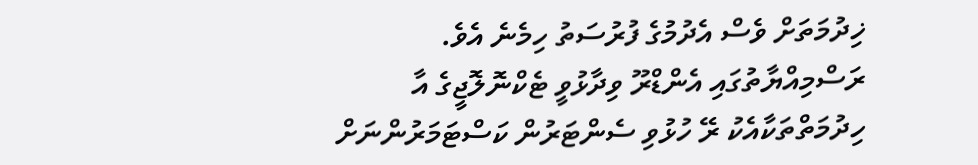ޚިދުމަތަށް ވެސް އެދުމުގެ ފުރުސަތު ހިމެނެ އެވެ.
ރަސްމިއްޔާތުގައި އެންޑްރޫ ވިދާޅުވީ ޓެކްނޮލޮޖީގެ އާ ހިދުމަތްތަކާއެކު ރޭ ހުޅުވި ސެންޓަރުން ކަސްޓަމަރުންނަށް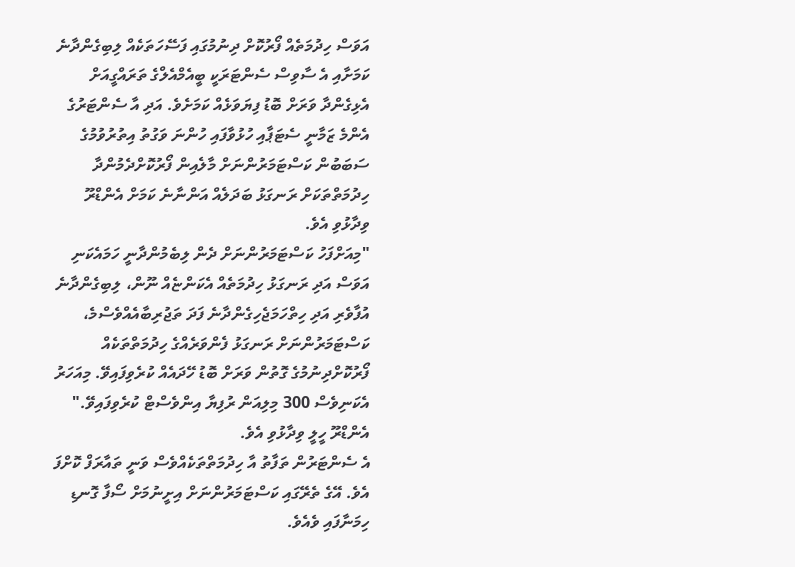އަވަސް ހިދުމަތެއް ފޯރުކޮށް ދިނުމުގައި ފަސޭހަތަކެއް ލިބިގެންދާނެ ކަމަށާއި އެ ސާވިސް ސެންޓަރަކީ ބީއެމްއެލްގެ ތަރައްގީއަށް އެޅިގެންދާ ވަރަށް ބޮޑު ފިޔަވަޅެއް ކަމަށެވެ. އަދި އާ ސެންޓަރުގެ އެންމެ ޒަމާނީ ސެޓަޕާއި ހުޅުވާފައި ހުންނަ ވަގުތު އިތުރުވުމުގެ ސަބަބުން ކަސްޓަމަރުންނަށް މާލެއިން ފޯރުކޮށްދެމުންދާ ހިދުމަތްތަކަށް ރަނގަޅު ބަދަލެއް އަންނާނެ ކަމަށް އެންޑްރޫ ވިދާޅުވި އެވެ.
"މިއަށްފަހު ކަސްޓަމަރުންނަށް ދެން ލިބެމުންދާނީ ހަމައެކަނި އަވަސް އަދި ރަނގަޅު ހިދުމަތެއް އެކަންޏެއް ނޫން، ލިބިގެންދާނެ އުފާވެރި އަދި ހިތްހަމަޖެހިގެންދާނެ ފަދަ ތަޖުރިބާއެއްވެސްމެ، ކަސްޓަމަރުންނަށް ރަނގަޅު ފެންވަރެއްގެ ހިދުމަތްތަކެއް ފޯރުކޮށްދިނުމުގެ ގޮތުން ވަރަށް ބޮޑު ހޭދައެއް ކުރެވިފައިވޭ. މިއަހަރު އެކަނިވެސް 300 މިލިއަން ރުފިޔާ އިންވެސްޓް ކުރެވިފައިވޭ." އެންޑްރޫ ހީލީ ވިދާޅުވި އެވެ.
އެ ސެންޓަރުން ތަފާތު އާ ހިދުމަތްތަކެއްވެސް ވަނީ ތައާރަފް ކޮށްފަ އެވެ. އޭގެ ތެރޭގައި ކަސްޓަމަރުންނަށް އިށީނުމަށް ސޯފާ ގޮނޑި ހިމަނާފައި ވެއެވެ.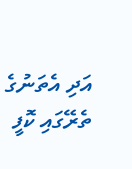އަދި އެތަނުގެ ތެރޭގައި ކޮފީ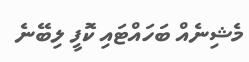މެޝިނެއް ބަހައްޓައި ކޮފީ ލިބޭނެ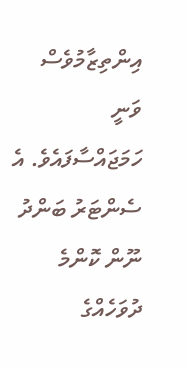އިންތިޒާމުވެސް ވަނީ ހަމަޖައްސާފައެވެ. އެ ސެންޓަރު ބަންދު ނޫން ކޮންމެ ދުވަހެއްގެ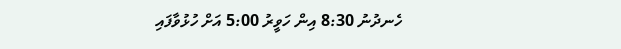ހެނދުނު 8:30 އިން ހަވީރު 5:00 އަށް ހުޅުވާފައި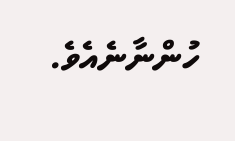ހުންނާނެއެވެ.